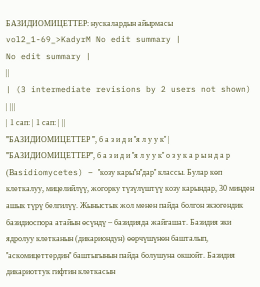БАЗИДИОМИЦЕТТЕР: нускалардын айырмасы
vol2_1-69_>KadyrM No edit summary |
No edit summary |
||
| (3 intermediate revisions by 2 users not shown) | |||
| 1 сап: | 1 сап: | ||
'''БАЗИДИОМИЦЕТТЕР ''', б а з и д и ''я л у у к'' | '''БАЗИДИОМИЦЕТТЕР''', б а з и д и ''я л у у к'' о з у к а р ы н д а р (Ваsidiomycetes) – ''козу кары''н''дар'' классы. Булар көп клеткалуу, мицелийлүү, жогорку түзүлүштүү козу карындар, 30 миңден ашык түрү белгилүү. Жыныстык жол менен пайда болгон экзогендик базидиоспора атайын өсүндү – базидияда жайгашат. Базидия эки ядролуу клетканын (дикариондун) өөрчүшүнөн башталып, ''аскомицеттердин'' баштыгынын пайда болушуна окшойт. Базидия дикариоттук гифтин клеткасын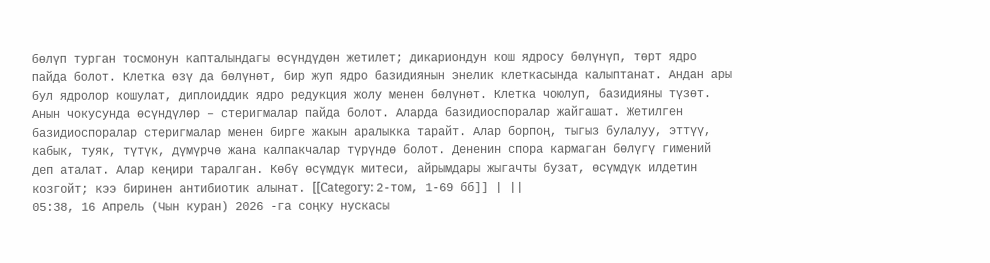бөлүп турган тосмонун капталындагы өсүндүдөн жетилет; дикариондун кош ядросу бөлүнүп, төрт ядро пайда болот. Клетка өзү да бөлүнөт, бир жуп ядро базидиянын энелик клеткасында калыптанат. Андан ары бул ядролор кошулат, диплоиддик ядро редукция жолу менен бөлүнөт. Клетка чоюлуп, базидияны түзөт. Анын чокусунда өсүндүлөр – стеригмалар пайда болот. Аларда базидиоспоралар жайгашат. Жетилген базидиоспоралар стеригмалар менен бирге жакын аралыкка тарайт. Алар борпоң, тыгыз булалуу, эттүү, кабык, туяк, түтүк, дүмүрчө жана калпакчалар түрүндө болот. Дененин спора кармаган бөлүгү гимений деп аталат. Алар кеңири таралган. Көбү өсүмдүк митеси, айрымдары жыгачты бузат, өсүмдүк илдетин козгойт; кээ биринен антибиотик алынат. [[Category: 2-том, 1-69 бб]] | ||
05:38, 16 Апрель (Чын куран) 2026 -га соңку нускасы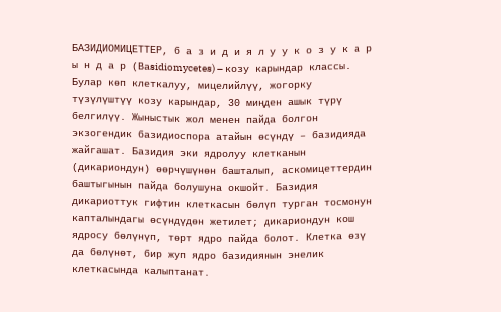БАЗИДИОМИЦЕТТЕР, б а з и д и я л у у к о з у к а р ы н д а р (Ваsidiomycetes) – козу карындар классы. Булар көп клеткалуу, мицелийлүү, жогорку түзүлүштүү козу карындар, 30 миңден ашык түрү белгилүү. Жыныстык жол менен пайда болгон экзогендик базидиоспора атайын өсүндү – базидияда жайгашат. Базидия эки ядролуу клетканын (дикариондун) өөрчүшүнөн башталып, аскомицеттердин баштыгынын пайда болушуна окшойт. Базидия дикариоттук гифтин клеткасын бөлүп турган тосмонун капталындагы өсүндүдөн жетилет; дикариондун кош ядросу бөлүнүп, төрт ядро пайда болот. Клетка өзү да бөлүнөт, бир жуп ядро базидиянын энелик клеткасында калыптанат.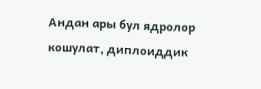Андан ары бул ядролор кошулат, диплоиддик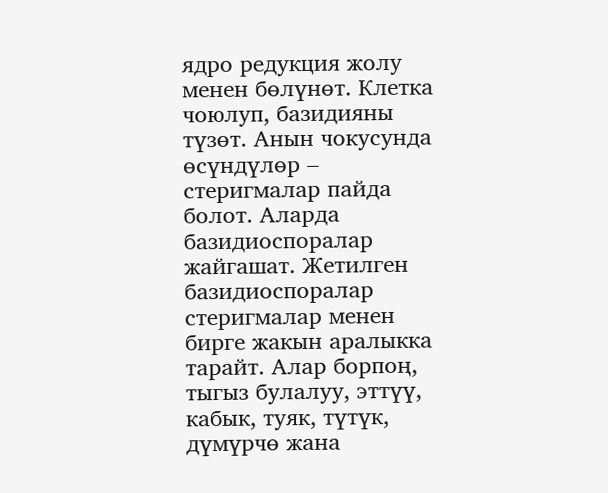ядро редукция жолу менен бөлүнөт. Клетка чоюлуп, базидияны түзөт. Анын чокусунда өсүндүлөр – стеригмалар пайда болот. Аларда базидиоспоралар жайгашат. Жетилген базидиоспоралар стеригмалар менен бирге жакын аралыкка тарайт. Алар борпоң, тыгыз булалуу, эттүү, кабык, туяк, түтүк, дүмүрчө жана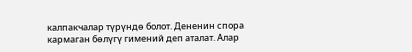калпакчалар түрүндө болот. Дененин спора кармаган бөлүгү гимений деп аталат. Алар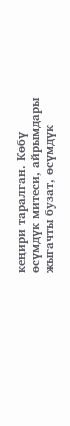кеңири таралган. Көбү өсүмдүк митеси, айрымдары жыгачты бузат, өсүмдүк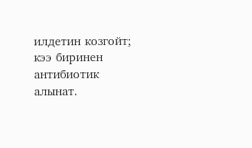илдетин козгойт; кээ биринен антибиотик алынат.